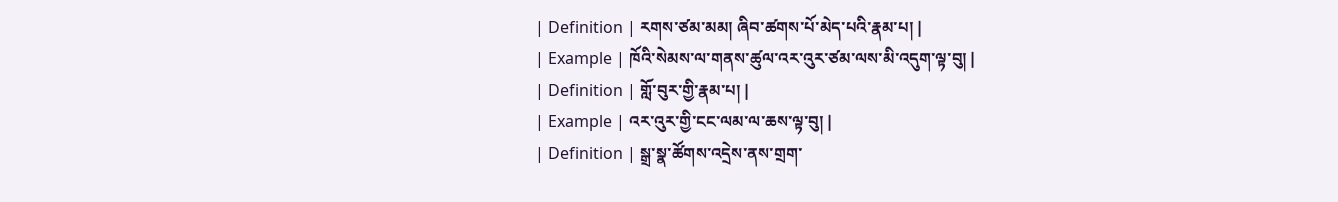| Definition | རགས་ཙམ་མམ། ཞིབ་ཚགས་པོ་མེད་པའི་རྣམ་པ། |
| Example | ཁོའི་སེམས་ལ་གནས་ཚུལ་འར་འུར་ཙམ་ལས་མི་འདུག་ལྟ་བུ། |
| Definition | གློ་བུར་གྱི་རྣམ་པ། |
| Example | འར་འུར་གྱི་ངང་ལམ་ལ་ཆས་ལྟ་བུ། |
| Definition | སྒྲ་སྣ་ཚོགས་འདྲེས་ནས་གྲག་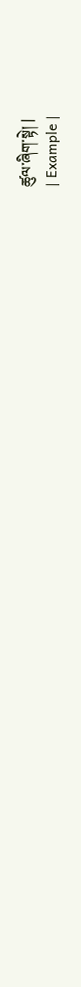ཚུལ་ཞིག་སྟེ། |
| Example |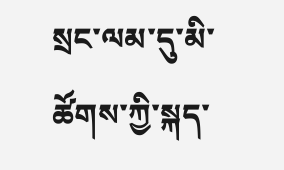སྲང་ལམ་དུ་མི་ཚོགས་ཀྱི་སྐད་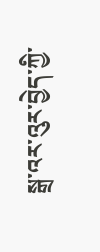སྒྲ་འར་འུར་བྱེད་ཀྱི་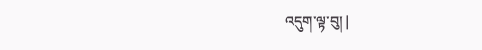འདུག་ལྟ་བུ། |